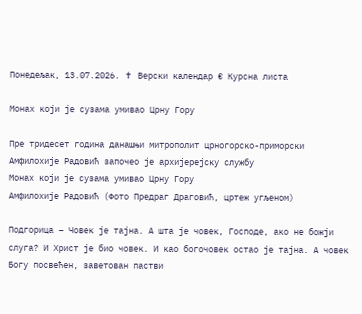Понедељак, 13.07.2026. ✝ Верски календар € Курсна листа

Монах који је сузама умивао Црну Гору

Пре тридесет година данашњи митрополит црногорско-приморски Амфилохије Радовић започео је архијерејску службу
Монах који је сузама умивао Црну Гору
Амфилохије Радовић (Фото Предраг Драговић, цртеж угљеном)

Подгорица – Човек је тајна. А шта је човек, Господе, ако не божји слуга? И Христ је био човек. И као богочовек остао је тајна. А човек Богу посвећен, заветован пастви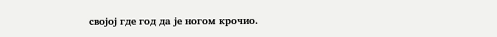својој где год да је ногом крочио.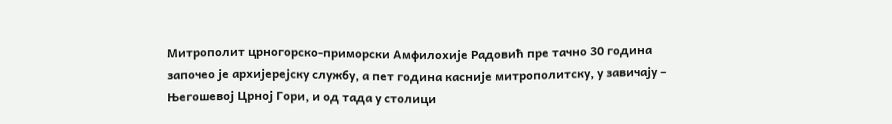Митрополит црногорско-приморски Амфилохије Радовић пре тачно 30 година започео је архијерејску службу, а пет година касније митрополитску, у завичају – Његошевој Црној Гори, и од тада у столици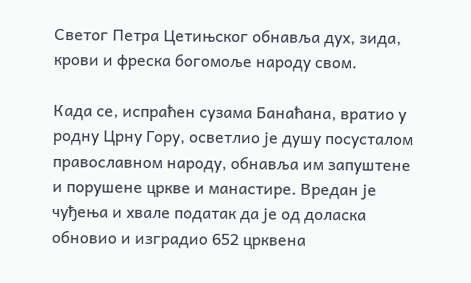Светог Петра Цетињског обнавља дух, зида, крови и фреска богомоље народу свом.

Када се, испраћен сузама Банаћана, вратио у родну Црну Гору, осветлио је душу посусталом православном народу, обнавља им запуштене и порушене цркве и манастире. Вредан је чуђења и хвале податак да је од доласка обновио и изградио 652 црквена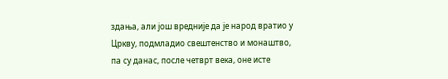здања, али још вредније да је народ вратио у Цркву, подмладио свештенство и монаштво, па су данас, после четврт века, оне исте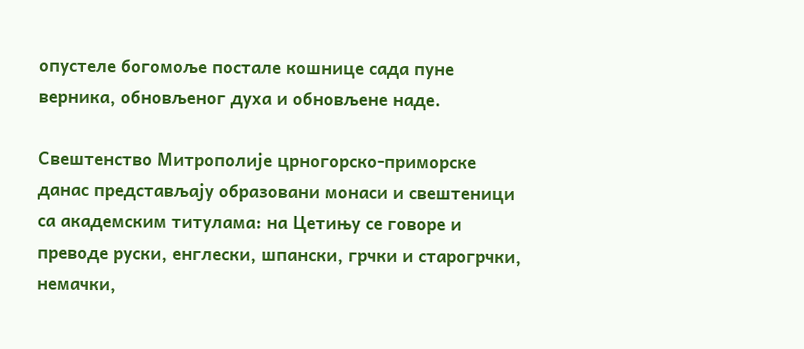опустеле богомоље постале кошнице сада пуне верника, обновљеног духа и обновљене наде.

Свештенство Митрополије црногорско-приморске данас представљају образовани монаси и свештеници са академским титулама: на Цетињу се говоре и преводе руски, енглески, шпански, грчки и старогрчки, немачки,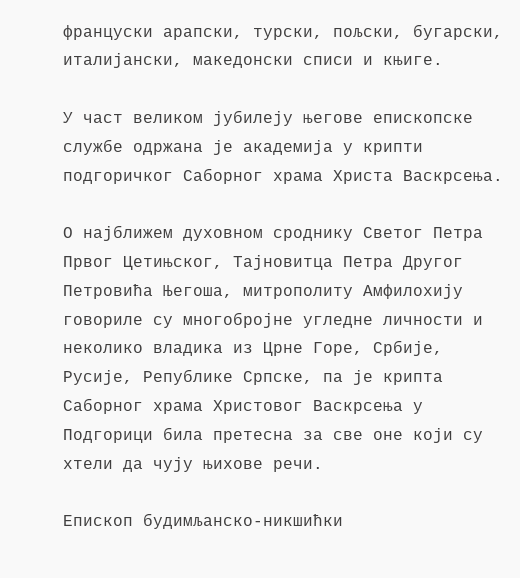француски арапски, турски, пољски, бугарски, италијански, македонски списи и књиге.

У част великом јубилеју његове епископске службе одржана је академија у крипти подгоричког Саборног храма Христа Васкрсења.

О најближем духовном сроднику Светог Петра Првог Цетињског, Тајновитца Петра Другог Петровића Његоша, митрополиту Амфилохију говориле су многобројне угледне личности и неколико владика из Црне Горе, Србије, Русије, Републике Српске, па је крипта Саборног храма Христовог Васкрсења у Подгорици била претесна за све оне који су хтели да чују њихове речи.

Епископ будимљанско-никшићки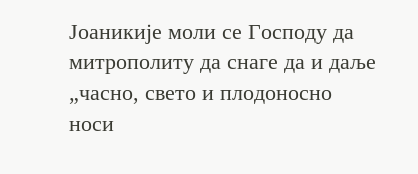Јоаникије моли се Господу да митрополиту да снаге да и даље „часно, свето и плодоносно носи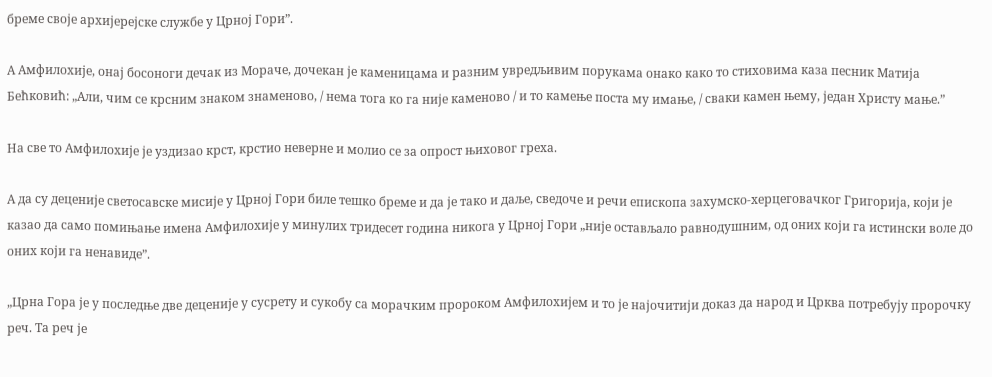бреме своје архијерејске службе у Црној Гори”.

А Амфилохије, онај босоноги дечак из Мораче, дочекан је каменицама и разним увредљивим порукама онако како то стиховима каза песник Матија Бећковић: „Али, чим се крсним знаком знаменово, / нема тога ко га није каменово / и то камење поста му имање, / сваки камен њему, један Христу мање.”

На све то Амфилохије је уздизао крст, крстио неверне и молио се за опрост њиховог греха.

А да су деценије светосавске мисије у Црној Гори биле тешко бреме и да је тако и даље, сведоче и речи епископа захумско-херцеговачког Григорија, који је казао да само помињање имена Амфилохије у минулих тридесет година никога у Црној Гори „није остављало равнодушним, од оних који га истински воле до оних који га ненавиде”.

„Црна Гора је у последње две деценије у сусрету и сукобу са морачким пророком Амфилохијем и то је најочитији доказ да народ и Црква потребују пророчку реч. Та реч је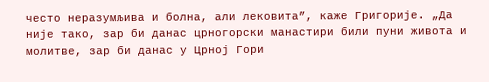често неразумљива и болна, али лековита”, каже Григорије. „Да није тако, зар би данас црногорски манастири били пуни живота и молитве, зар би данас у Црној Гори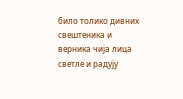било толико дивних свештеника и верника чија лица светле и радују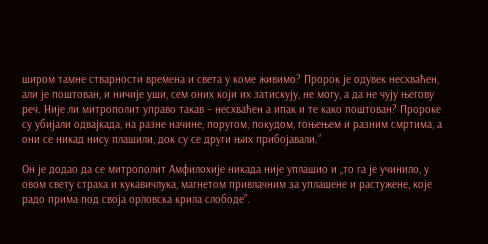широм тамне стварности времена и света у коме живимо? Пророк је одувек несхваћен, али је поштован, и ничије уши, сем оних који их затискују, не могу, а да не чују његову реч. Није ли митрополит управо такав – несхваћен а ипак и те како поштован? Пророке су убијали одвајкада, на разне начине, поругом, покудом, гоњењем и разним смртима, а они се никад нису плашили, док су се други њих прибојавали.”

Он је додао да се митрополит Амфилохије никада није уплашио и „то га је учинило, у овом свету страха и кукавичлука, магнетом привлачним за уплашене и растужене, које радо прима под своја орловска крила слободе”.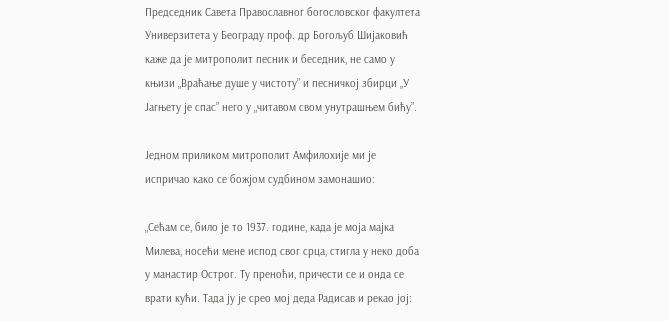Председник Савета Православног богословског факултета Универзитета у Београду проф. др Богољуб Шијаковић каже да је митрополит песник и беседник, не само у књизи „Враћање душе у чистоту” и песничкој збирци „У Јагњету је спас” него у „читавом свом унутрашњем бићу”.

Једном приликом митрополит Амфилохије ми је испричао како се божјом судбином замонашио:

„Сећам се, било је то 1937. године, када је моја мајка Милева, носећи мене испод свог срца, стигла у неко доба у манастир Острог. Ту преноћи, причести се и онда се врати кући. Тада ју је срео мој деда Радисав и рекао јој: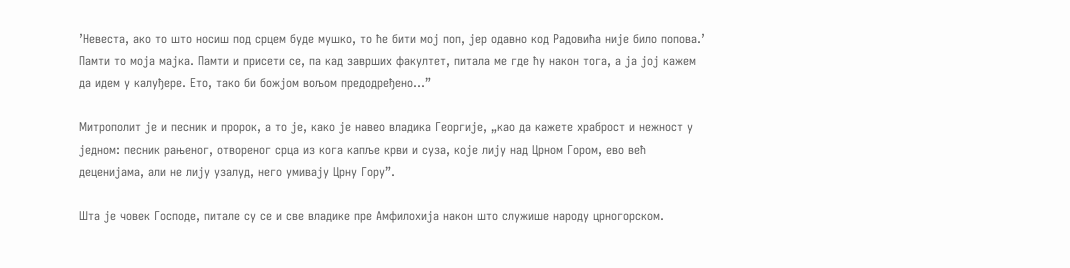’Невеста, ако то што носиш под срцем буде мушко, то ће бити мој поп, јер одавно код Радовића није било попова.’ Памти то моја мајка. Памти и присети се, па кад заврших факултет, питала ме где ћу након тога, а ја јој кажем да идем у калуђере. Ето, тако би божјом вољом предодређено...”

Митрополит је и песник и пророк, а то је, како је навео владика Георгије, „као да кажете храброст и нежност у једном: песник рањеног, отвореног срца из кога капље крви и суза, које лију над Црном Гором, ево већ деценијама, али не лију узалуд, него умивају Црну Гору”.

Шта је човек Господе, питале су се и све владике пре Амфилохија након што служише народу црногорском.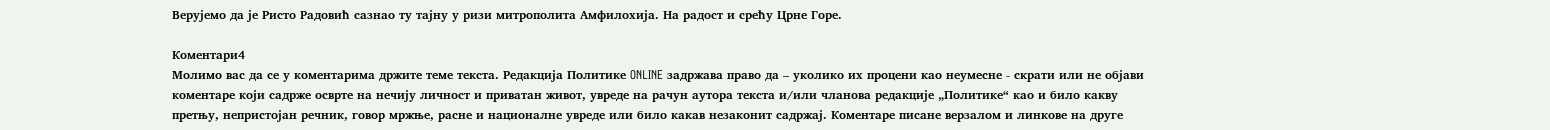Верујемо да је Ристо Радовић сазнао ту тајну у ризи митрополита Амфилохија. На радост и срећу Црне Горе.

Коментари4
Молимо вас да се у коментарима држите теме текста. Редакција Политике ONLINE задржава право да – уколико их процени као неумесне - скрати или не објави коментаре који садрже осврте на нечију личност и приватан живот, увреде на рачун аутора текста и/или чланова редакције „Политике“ као и било какву претњу, непристојан речник, говор мржње, расне и националне увреде или било какав незаконит садржај. Коментаре писане верзалом и линкове на друге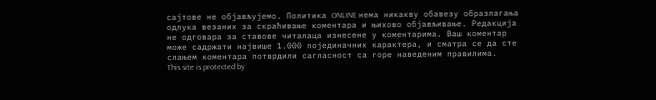сајтове не објављујемо. Политика ONLINE нема никакву обавезу образлагања одлука везаних за скраћивање коментара и њихово објављивање. Редакција не одговара за ставове читалаца изнесене у коментарима. Ваш коментар може садржати највише 1.000 појединачних карактера, и сматра се да сте слањем коментара потврдили сагласност са горе наведеним правилима.
This site is protected by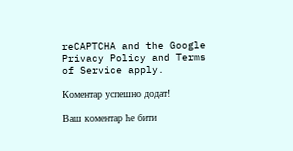reCAPTCHA and the Google Privacy Policy and Terms of Service apply.

Комeнтар успeшно додат!

Ваш комeнтар ћe бити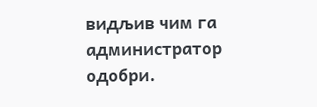видљив чим га администратор одобри.